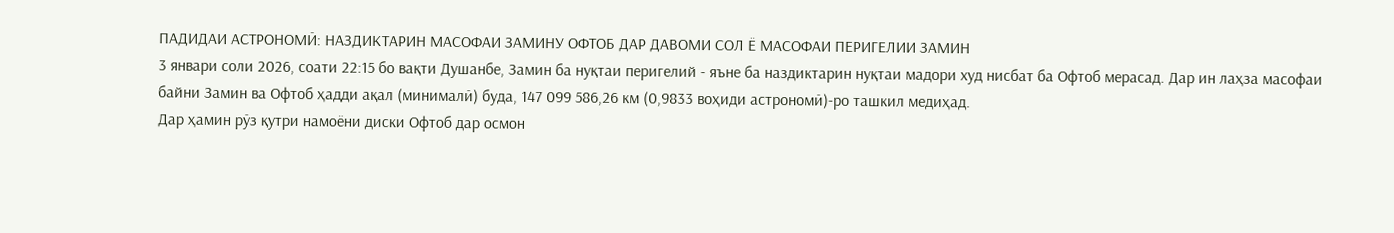ПАДИДАИ АСТРОНОМӢ: НАЗДИКТАРИН МАСОФАИ ЗАМИНУ ОФТОБ ДАР ДАВОМИ СОЛ Ё МАСОФАИ ПЕРИГЕЛИИ ЗАМИН
3 январи соли 2026, соати 22:15 бо вақти Душанбе, Замин ба нуқтаи перигелий - яъне ба наздиктарин нуқтаи мадори худ нисбат ба Офтоб мерасад. Дар ин лаҳза масофаи байни Замин ва Офтоб ҳадди ақал (минималӣ) буда, 147 099 586,26 км (0,9833 воҳиди астрономӣ)-ро ташкил медиҳад.
Дар ҳамин рӯз қутри намоёни диски Офтоб дар осмон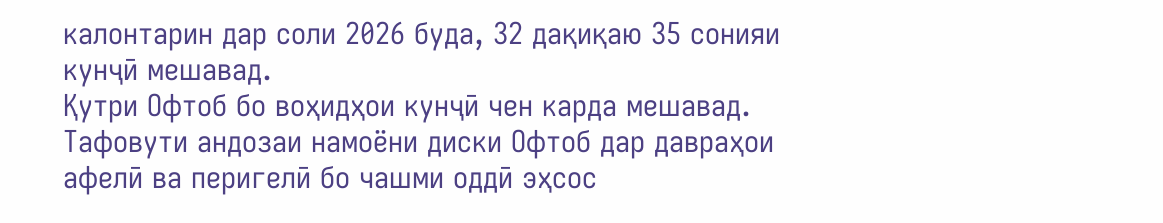калонтарин дар соли 2026 буда, 32 дақиқаю 35 сонияи кунҷӣ мешавад.
Қутри Офтоб бо воҳидҳои кунҷӣ чен карда мешавад. Тафовути андозаи намоёни диски Офтоб дар давраҳои афелӣ ва перигелӣ бо чашми оддӣ эҳсос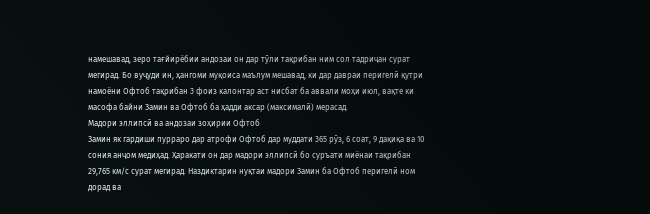намешавад, зеро тағйирёбии андозаи он дар тӯли тақрибан ним сол тадриҷан сурат мегирад. Бо вуҷуди ин, ҳангоми муқоиса маълум мешавад, ки дар давраи перигелӣ қутри намоёни Офтоб тақрибан 3 фоиз калонтар аст нисбат ба аввали моҳи июл, вақте ки масофа байни Замин ва Офтоб ба ҳадди аксар (максималӣ) мерасад.
Мадори эллипсӣ ва андозаи зоҳирии Офтоб
Замин як гардиши пурраро дар атрофи Офтоб дар муддати 365 рӯз, 6 соат, 9 дақиқа ва 10 сония анҷом медиҳад. Ҳаракати он дар мадори эллипсӣ бо суръати миёнаи тақрибан 29,765 км/с сурат мегирад. Наздиктарин нуқтаи мадори Замин ба Офтоб перигелӣ ном дорад ва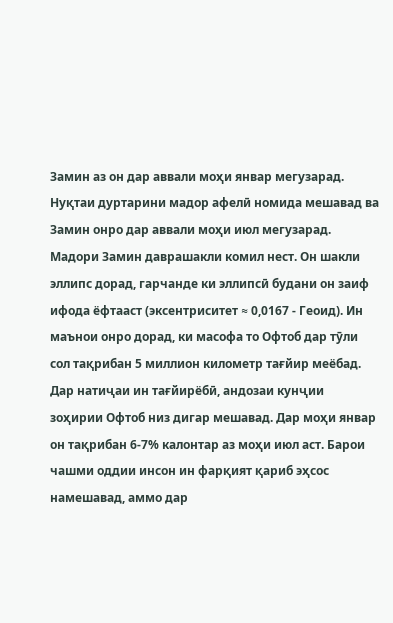Замин аз он дар аввали моҳи январ мегузарад. Нуқтаи дуртарини мадор афелӣ номида мешавад ва Замин онро дар аввали моҳи июл мегузарад.
Мадори Замин даврашакли комил нест. Он шакли эллипс дорад, гарчанде ки эллипсӣ будани он заиф ифода ёфтааст (эксентриситет ≈ 0,0167 - Геоид). Ин маънои онро дорад, ки масофа то Офтоб дар тӯли сол тақрибан 5 миллион километр тағйир меёбад. Дар натиҷаи ин тағйирёбӣ, андозаи кунҷии зоҳирии Офтоб низ дигар мешавад. Дар моҳи январ он тақрибан 6-7% калонтар аз моҳи июл аст. Барои чашми оддии инсон ин фарқият қариб эҳсос намешавад, аммо дар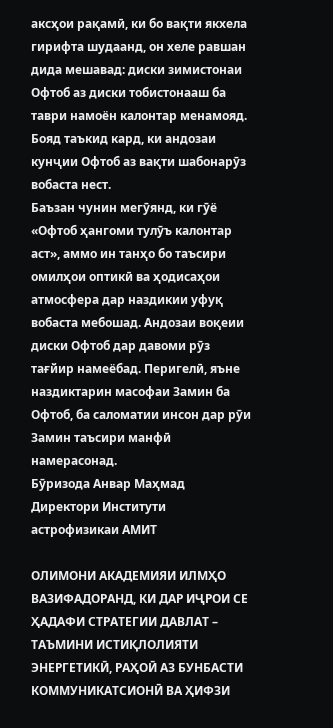аксҳои рақамӣ, ки бо вақти якхела гирифта шудаанд, он хеле равшан дида мешавад: диски зимистонаи Офтоб аз диски тобистонааш ба таври намоён калонтар менамояд.
Бояд таъкид кард, ки андозаи кунҷии Офтоб аз вақти шабонарӯз вобаста нест.
Баъзан чунин мегӯянд, ки гӯё «Офтоб ҳангоми тулӯъ калонтар аст», аммо ин танҳо бо таъсири омилҳои оптикӣ ва ҳодисаҳои атмосфера дар наздикии уфуқ вобаста мебошад. Андозаи воқеии диски Офтоб дар давоми рӯз тағйир намеёбад. Перигелӣ, яъне наздиктарин масофаи Замин ба Офтоб, ба саломатии инсон дар рӯи Замин таъсири манфӣ намерасонад.
Бӯризода Анвар Маҳмад Директори Институти астрофизикаи АМИТ

ОЛИМОНИ АКАДЕМИЯИ ИЛМҲО ВАЗИФАДОРАНД, КИ ДАР ИҶРОИ СЕ ҲАДАФИ СТРАТЕГИИ ДАВЛАТ – ТАЪМИНИ ИСТИҚЛОЛИЯТИ ЭНЕРГЕТИКӢ, РАҲОӢ АЗ БУНБАСТИ КОММУНИКАТСИОНӢ ВА ҲИФЗИ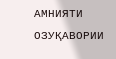АМНИЯТИ ОЗУҚАВОРИИ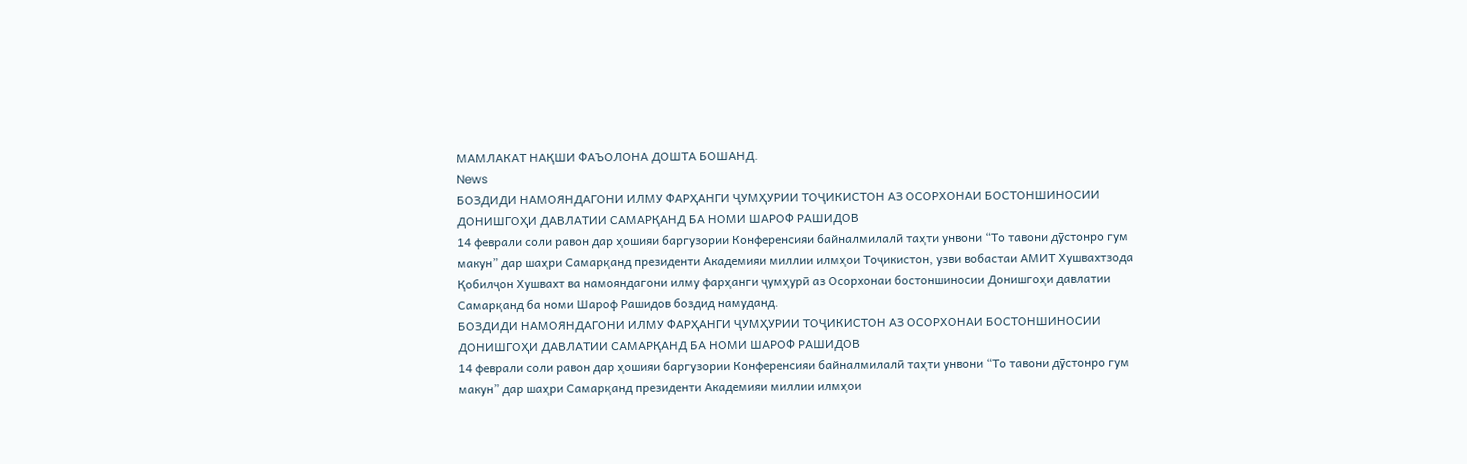МАМЛАКАТ НАҚШИ ФАЪОЛОНА ДОШТА БОШАНД.
News
БОЗДИДИ НАМОЯНДАГОНИ ИЛМУ ФАРҲАНГИ ҶУМҲУРИИ ТОҶИКИСТОН АЗ ОСОРХОНАИ БОСТОНШИНОСИИ ДОНИШГОҲИ ДАВЛАТИИ САМАРҚАНД БА НОМИ ШАРОФ РАШИДОВ
14 феврали соли равон дар ҳошияи баргузории Конференсияи байналмилалӣ таҳти унвони “То тавони дӯстонро гум макун” дар шаҳри Самарқанд президенти Академияи миллии илмҳои Тоҷикистон, узви вобастаи АМИТ Хушвахтзода Қобилҷон Хушвахт ва намояндагони илму фарҳанги ҷумҳурӣ аз Осорхонаи бостоншиносии Донишгоҳи давлатии Самарқанд ба номи Шароф Рашидов боздид намуданд.
БОЗДИДИ НАМОЯНДАГОНИ ИЛМУ ФАРҲАНГИ ҶУМҲУРИИ ТОҶИКИСТОН АЗ ОСОРХОНАИ БОСТОНШИНОСИИ ДОНИШГОҲИ ДАВЛАТИИ САМАРҚАНД БА НОМИ ШАРОФ РАШИДОВ
14 феврали соли равон дар ҳошияи баргузории Конференсияи байналмилалӣ таҳти унвони “То тавони дӯстонро гум макун” дар шаҳри Самарқанд президенти Академияи миллии илмҳои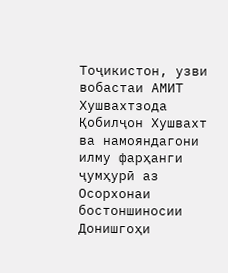Тоҷикистон, узви вобастаи АМИТ Хушвахтзода Қобилҷон Хушвахт ва намояндагони илму фарҳанги ҷумҳурӣ аз Осорхонаи бостоншиносии Донишгоҳи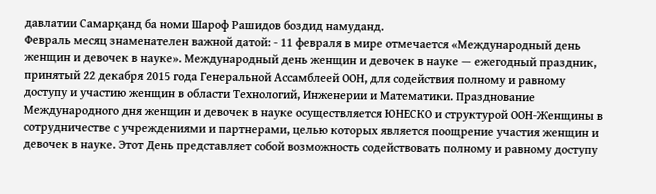давлатии Самарқанд ба номи Шароф Рашидов боздид намуданд.
Февраль месяц знаменателен важной датой: - 11 февраля в мире отмечается «Международный день женщин и девочек в науке». Международный день женщин и девочек в науке — ежегодный праздник, принятый 22 декабря 2015 года Генеральной Ассамблеей ООН, для содействия полному и равному доступу и участию женщин в области Технологий, Инженерии и Математики. Празднование Международного дня женщин и девочек в науке осуществляется ЮНЕСКО и структурой ООН-Женщины в сотрудничестве с учреждениями и партнерами, целью которых является поощрение участия женщин и девочек в науке. Этот День представляет собой возможность содействовать полному и равному доступу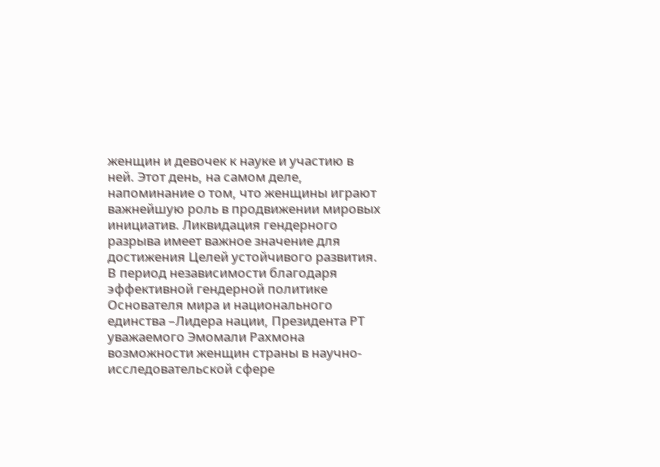женщин и девочек к науке и участию в ней. Этот день, на самом деле, напоминание о том, что женщины играют важнейшую роль в продвижении мировых инициатив. Ликвидация гендерного разрыва имеет важное значение для достижения Целей устойчивого развития.
В период независимости благодаря эффективной гендерной политике Основателя мира и национального единства –Лидера нации, Президента РТ уважаемого Эмомали Рахмона возможности женщин страны в научно-исследовательской сфере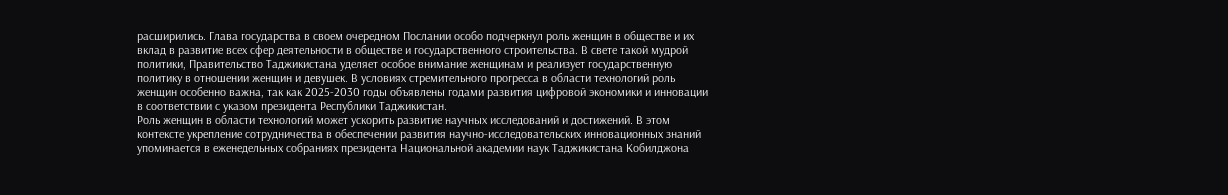расширились. Глава государства в своем очередном Послании особо подчеркнул роль женщин в обществе и их вклад в развитие всех сфер деятельности в обществе и государственного строительства. В свете такой мудрой политики, Правительство Таджикистана уделяет особое внимание женщинам и реализует государственную политику в отношении женщин и девушек. В условиях стремительного прогресса в области технологий роль женщин особенно важна, так как 2025-2030 годы объявлены годами развития цифровой экономики и инновации в соответствии с указом президента Республики Таджикистан.
Роль женщин в области технологий может ускорить развитие научных исследований и достижений. В этом контексте укрепление сотрудничества в обеспечении развития научно-исследовательских инновационных знаний упоминается в еженедельных собраниях президента Национальной академии наук Таджикистана Кобилджона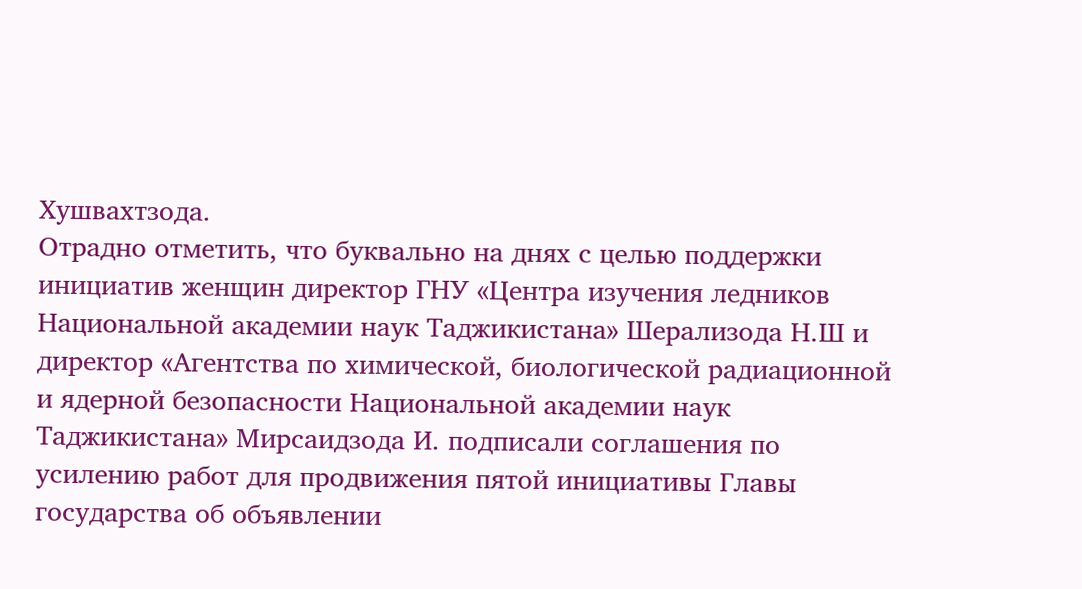Хушвахтзода.
Отрадно отметить, что буквально на днях с целью поддержки инициатив женщин директор ГНУ «Центра изучения ледников Национальной академии наук Таджикистана» Шерализода Н.Ш и директор «Агентства по химической, биологической радиационной и ядерной безопасности Национальной академии наук Таджикистана» Мирсаидзода И. подписали соглашения по усилению работ для продвижения пятой инициативы Главы государства об объявлении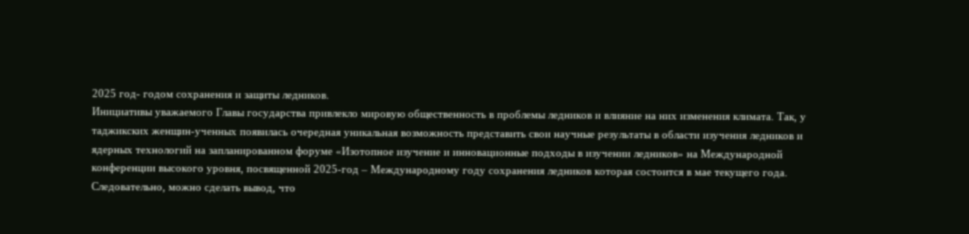2025 год- годом сохранения и защиты ледников.
Инициативы уважаемого Главы государства привлекло мировую общественность в проблемы ледников и влияние на них изменения климата. Так, у таджикских женщин-ученных появилась очередная уникальная возможность представить свои научные результаты в области изучения ледников и ядерных технологий на запланированном форуме «Изотопное изучение и инновационные подходы в изучении ледников» на Международной конференции высокого уровня, посвященной 2025-год – Международному году сохранения ледников которая состоится в мае текущего года.
Следовательно, можно сделать вывод, что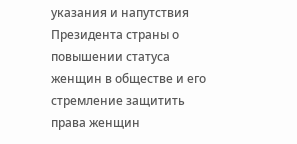указания и напутствия Президента страны о повышении статуса женщин в обществе и его стремление защитить права женщин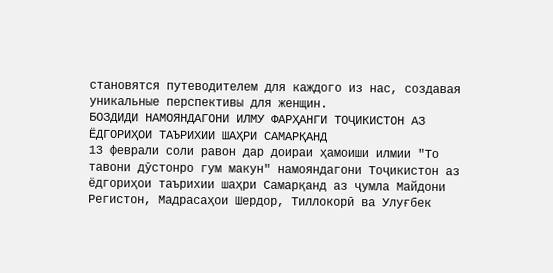становятся путеводителем для каждого из нас, создавая уникальные перспективы для женщин.
БОЗДИДИ НАМОЯНДАГОНИ ИЛМУ ФАРҲАНГИ ТОҶИКИСТОН АЗ ЁДГОРИҲОИ ТАЪРИХИИ ШАҲРИ САМАРҚАНД
13 феврали соли равон дар доираи ҳамоиши илмии "То тавони дӯстонро гум макун" намояндагони Тоҷикистон аз ёдгориҳои таърихии шаҳри Самарқанд аз ҷумла Майдони Регистон, Мадрасаҳои Шердор, Тиллокорӣ ва Улуғбек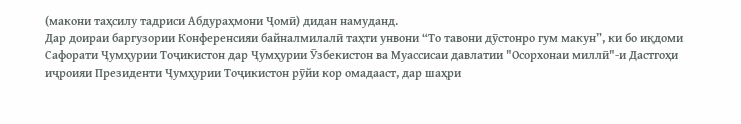(макони таҳсилу тадриси Абдураҳмони Ҷомӣ) дидан намуданд.
Дар доираи баргузории Конференсияи байналмилалӣ таҳти унвони “То тавони дӯстонро гум макун”, ки бо иқдоми Сафорати Ҷумҳурии Тоҷикистон дар Ҷумҳурии Ӯзбекистон ва Муассисаи давлатии "Осорхонаи миллӣ"-и Дастгоҳи иҷроияи Президенти Ҷумҳурии Тоҷикистон рӯйи кор омадааст, дар шаҳри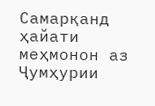Самарқанд ҳайати меҳмонон аз Ҷумҳурии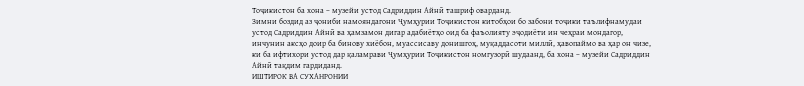Тоҷикистон ба хона – музейи устод Садриддин Айнӣ ташриф оварданд.
Зимни боздид аз ҷониби намояндагони Ҷумҳурии Тоҷикистон китобҳои бо забони тоҷики таълифнамудаи устод Садриддин Айнӣ ва ҳамзамон дигар адабиётҳо оид ба фаъолияту эҷодиёти ин чеҳраи мондагор, инчунин аксҳо доир ба бинову хиёбон, муассисаву донишгоҳ, муқаддасоти миллӣ, ҳавопаймо ва ҳар он чизе, ки ба ифтихори устод дар қаламрави Ҷумҳурии Тоҷикистон номгузорӣ шудаанд, ба хона – музейи Садриддин Айнӣ тақдим гардиданд.
ИШТИРОК ВА СУХАНРОНИИ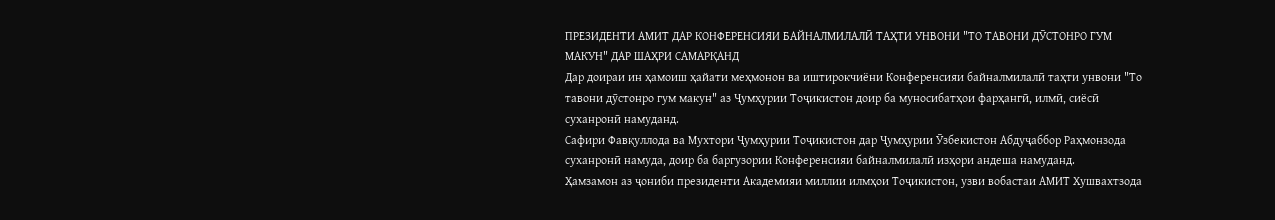ПРЕЗИДЕНТИ АМИТ ДАР КОНФЕРЕНСИЯИ БАЙНАЛМИЛАЛӢ ТАҲТИ УНВОНИ "ТО ТАВОНИ ДӮСТОНРО ГУМ МАКУН" ДАР ШАҲРИ САМАРҚАНД
Дар доираи ин ҳамоиш ҳайати меҳмонон ва иштирокчиёни Конференсияи байналмилалӣ таҳти унвони "То тавони дӯстонро гум макун" аз Ҷумҳурии Тоҷикистон доир ба муносибатҳои фарҳангӣ, илмӣ, сиёсӣ суханронӣ намуданд.
Сафири Фавқуллода ва Мухтори Ҷумҳурии Тоҷикистон дар Ҷумҳурии Ӯзбекистон Абдуҷаббор Раҳмонзода суханронӣ намуда, доир ба баргузории Конференсияи байналмилалӣ изҳори андеша намуданд.
Ҳамзамон аз ҷониби президенти Академияи миллии илмҳои Тоҷикистон, узви вобастаи АМИТ Хушвахтзода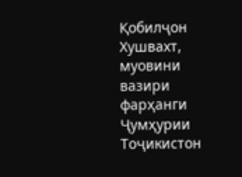Қобилҷон Хушвахт, муовини вазири фарҳанги Ҷумҳурии Тоҷикистон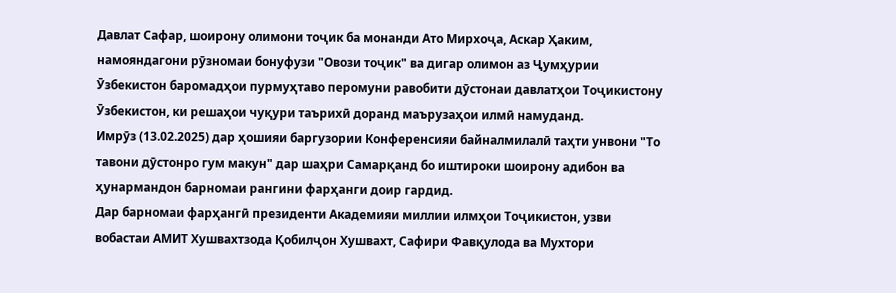Давлат Сафар, шоирону олимони тоҷик ба монанди Ато Мирхоҷа, Аскар Ҳаким, намояндагони рӯзномаи бонуфузи "Овози тоҷик" ва дигар олимон аз Ҷумҳурии Ӯзбекистон баромадҳои пурмуҳтаво перомуни равобити дӯстонаи давлатҳои Тоҷикистону Ӯзбекистон, ки решаҳои чуқури таърихӣ доранд маърузаҳои илмӣ намуданд.
Имрӯз (13.02.2025) дар ҳошияи баргузории Конференсияи байналмилалӣ таҳти унвони "То тавони дӯстонро гум макун" дар шаҳри Самарқанд бо иштироки шоирону адибон ва ҳунармандон барномаи рангини фарҳанги доир гардид.
Дар барномаи фарҳангӣ президенти Академияи миллии илмҳои Тоҷикистон, узви вобастаи АМИТ Хушвахтзода Қобилҷон Хушвахт, Сафири Фавқулода ва Мухтори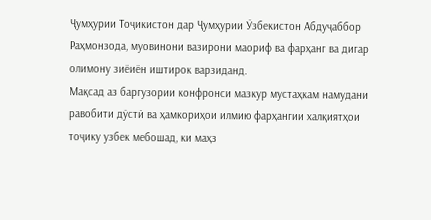Ҷумҳурии Тоҷикистон дар Ҷумҳурии Ӯзбекистон Абдуҷаббор Раҳмонзода, муовинони вазирони маориф ва фарҳанг ва дигар олимону зиёиён иштирок варзиданд.
Мақсад аз баргузории конфронси мазкур мустаҳкам намудани равобити дӯстӣ ва ҳамкориҳои илмию фарҳангии халқиятҳои тоҷику узбек мебошад, ки маҳз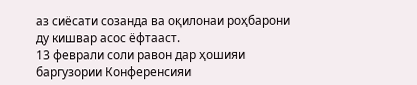аз сиёсати созанда ва оқилонаи роҳбарони ду кишвар асос ёфтааст.
13 феврали соли равон дар ҳошияи баргузории Конференсияи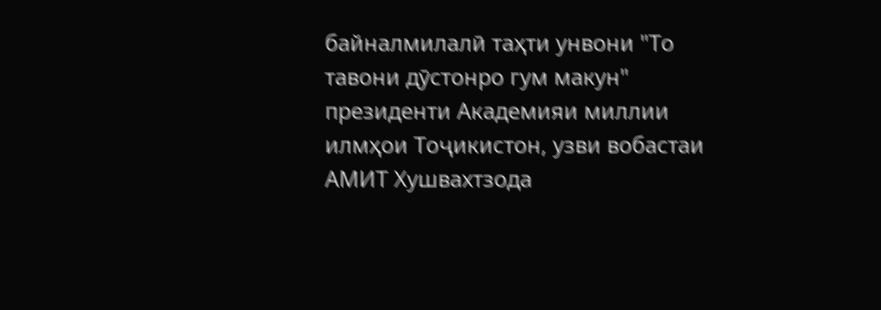байналмилалӣ таҳти унвони "То тавони дӯстонро гум макун" президенти Академияи миллии илмҳои Тоҷикистон, узви вобастаи АМИТ Хушвахтзода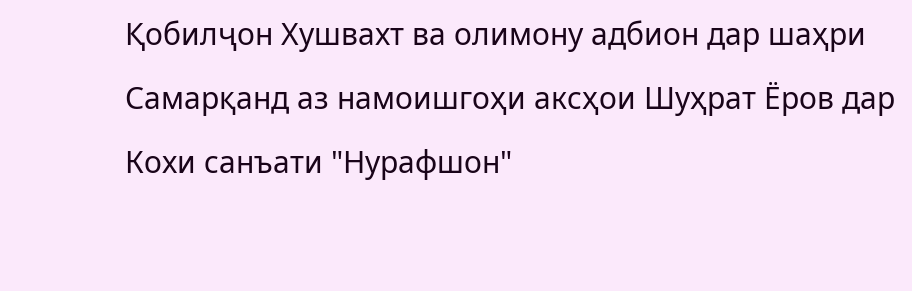Қобилҷон Хушвахт ва олимону адбион дар шаҳри Самарқанд аз намоишгоҳи аксҳои Шуҳрат Ёров дар Кохи санъати "Нурафшон"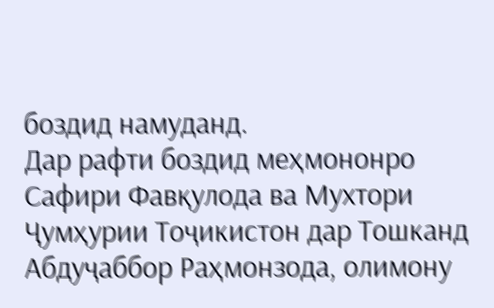боздид намуданд.
Дар рафти боздид меҳмононро Сафири Фавқулода ва Мухтори Ҷумҳурии Тоҷикистон дар Тошканд Абдуҷаббор Раҳмонзода, олимону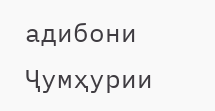адибони Ҷумҳурии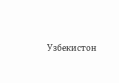Узбекистон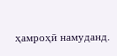ҳамроҳӣ намуданд.